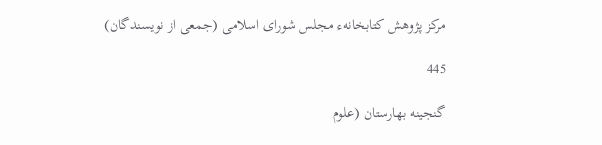مركز پژوهش كتابخانهء مجلس شوراى اسلامى (جمعى از نويسندگان)

445

گنجينه بهارستان (علوم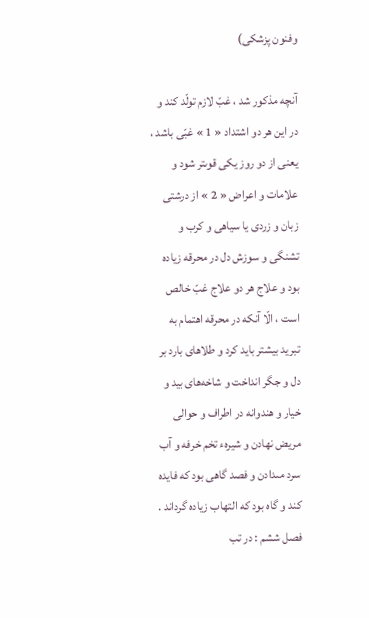وفنون پزشكى)

آنچه مذكور شد ، غبّ لازم تولّد كند و در اين هر دو اشتداد « 1 » غبّى باشد ، يعنى از دو روز يكى قوىتر شود و علامات و اعراض « 2 » از درشتى زبان و زردى يا سياهى و كرب و تشنگى و سوزش دل در محرقه زياده بود و علاج هر دو علاج غبّ خالص است ، الّا آنكه در محرقه اهتمام به تبريد بيشتر بايد كرد و طلاهاى بارد بر دل و جگر انداخت و شاخه‌هاى بيد و خيار و هندوانه در اطراف و حوالى مريض نهادن و شيرهء تخم خرفه و آب سرد مىدادن و فصد گاهى بود كه فايده كند و گاه بود كه التهاب زياده گرداند . فصل ششم : در تب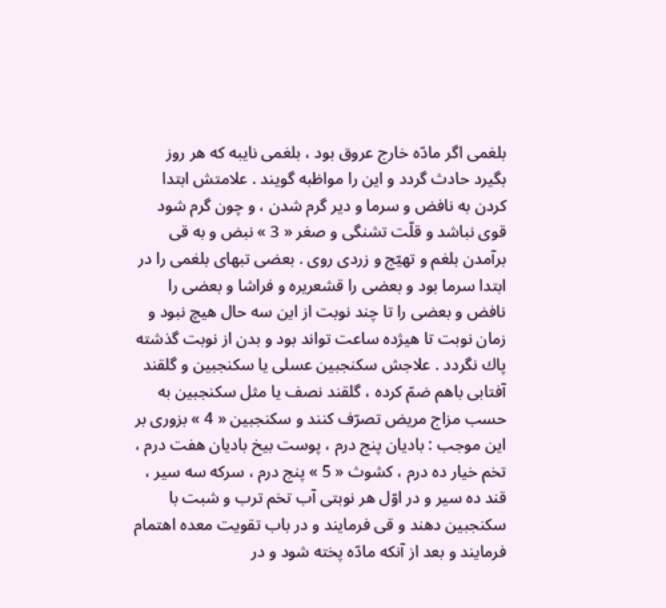بلغمى اگر مادّه خارج عروق بود ، بلغمى نايبه كه هر روز بگيرد حادث گردد و اين را مواظبه گويند . علامتش ابتدا كردن به نافض و سرما و دير گرم شدن ، و چون گرم شود قوى نباشد و قلّت تشنگى و صغر « 3 » نبض و به قى برآمدن بلغم و تهيّج و زردى روى . بعضى تبهاى بلغمى را در ابتدا سرما بود و بعضى را قشعريره و فراشا و بعضى را نافض و بعضى را تا چند نوبت از اين سه حال هيچ نبود و زمان نوبت تا هيژده ساعت تواند بود و بدن از نوبت گذشته پاك نگردد . علاجش سكنجبين عسلى يا سكنجبين و گلقند آفتابى باهم ضمّ كرده ، گلقند نصف يا مثل سكنجبين به حسب مزاج مريض تصرّف كنند و سكنجبين « 4 » بزورى بر اين موجب : باديان پنج درم ، پوست بيخ باديان هفت درم ، تخم خيار ده درم ، كشوث « 5 » پنج درم ، سركه سه سير ، قند ده سير و در اوّل هر نوبتى آب تخم ترب و شبت با سكنجبين دهند و قى فرمايند و در باب تقويت معده اهتمام فرمايند و بعد از آنكه مادّه پخته شود و در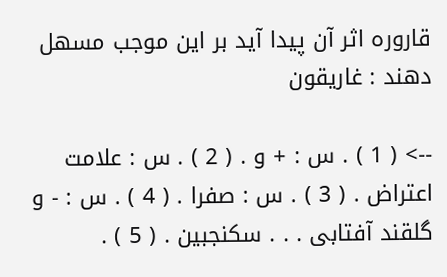قاروره اثر آن پيدا آيد بر اين موجب مسهل دهند : غاريقون

--> ( 1 ) . س : + و . ( 2 ) . س : علامت اعتراض . ( 3 ) . س : صفرا . ( 4 ) . س : - و گلقند آفتابى . . . سكنجبين . ( 5 ) .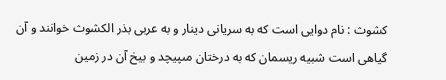كشوث : نام دوايى است كه به سريانى دينار و به عربى بذر الكشوث خوانند و آن گياهى است شبيه ريسمان كه به درختان مىپيچد و بيخ آن در زمين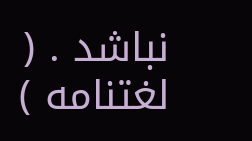نباشد . ( لغتنامه )